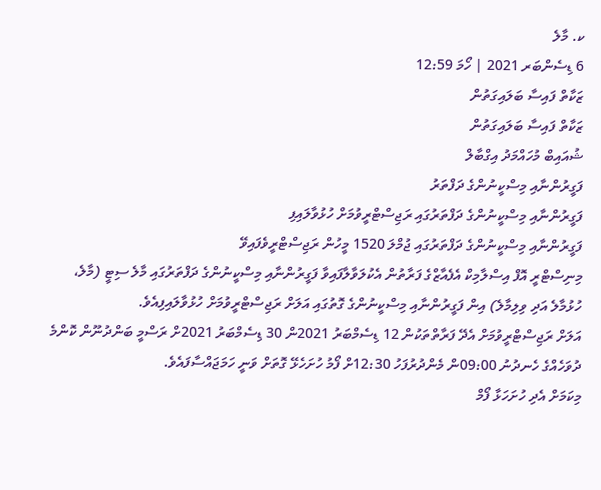ކ. މާލެ
6 ޑިސެންބަރ 2021 | ހޯމަ 12:59
ޒަކާތް ފައިސާ ބަލައިގަތުން
ޒަކާތް ފައިސާ ބަލައިގަތުން
ޝުއައިބް މުހައްމަދު އިގްބާލް
ފަގީރުންނާއި މިސްކީނުންގެ ދަފްތަރު
ފަގީރުންނާއި މިސްކީނުންގެ ދަފްތަރުގައި ރަޖިސްޓްރީވުމަށް ހުޅުވާލައިފި
ފަގީރުންނާއި މިސްކީނުންގެ ދަފްތަރުގައި ޖުމްލަ 1520 މީހުން ރަޖިސްޓްރީވެފައިވޭ
މިނިސްޓްރީ އޮފް އިސްލާމިކް އެފެއާޒްގެ ފަރާތުން އެކުލަވާލާފައިވާ ފަގީރުންނާއި މިސްކީނުންގެ ދަފްތަރުގައި މާލެ ސިޓީ (މާލެ، ހުޅުމާލެ އަދި ވިލިމާލެ) އިން ފަގީރުންނާއި މިސްކީނުންގެ ގޮތުގައި އަލަށް ރަޖިސްޓްރީވުމަށް ހުޅުވާލައިފިއެވެ.
އަލަށް ރަޖިސްޓްރީވުމަށް އެދޭ ފަރާތްތަކުން 12 ޑިސެމްބަރު 2021ން 30 ޑިސެމްބަރު 2021ށް ރަސްމީ ބަންދުނޫން ކޮންމެ ދުވަހެއްގެ ހެނދުނު 09:00ން މެންދުރުފަހު 12:30ށް ފޯމު ހުށަހެޅޭ ގޮތަށް ވަނީ ހަމަޖައްސާފައެވެ.
މިކަމަށް އެދި ހުށަހަޅާ ފޯމް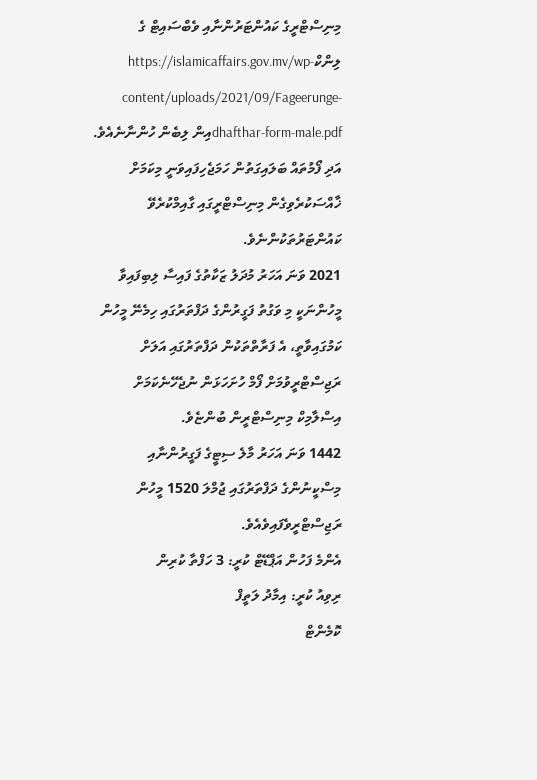މިނިސްޓްރީގެ ކައުންޓަރުންނާއި ވެބްސައިޓް ގެ ލިންކްhttps://islamicaffairs.gov.mv/wp-content/uploads/2021/09/Fageerunge-dhafthar-form-male.pdfއިން ލިބެން ހުންނާނެއެވެ.
އަދި ފޯމުތައް ބަލައިގަތުން ހަމަޖެހިފައިވަނީ މިކަމަށް ޚާއްސަކުރެވިގެން މިނިސްޓްރީގައި ގާއިމްކުރެވޭ ކައުންޓަރުތަކުންނެވެ.
2021 ވަނަ އަހަރު މުދަލު ޒަކާތުގެ ފައިސާ ލިބިފައިވާ މީހުންނަކީ މި ވަގުތު ފަގީރުންގެ ދަފްތަރުގައި ހިމެނޭ މީހުން ކަމުގައިވާތީ، އެ ފަރާތްތަކުން ދަފްތަރުގައި އަލަށް ރަޖިސްޓްރީވުމަށް ފޯމް ހުށަހަޅަން ނުޖެހޭނެކަމަށް އިސްލާމިކް މިނިސްޓްރީން ބުންޏެވެ.
1442 ވަނަ އަހަރު މާލެ ސިޓީގެ ފަގީރުންނާއި މިސްކީނުންގެ ދަފްތަރުގައި ޖުމްލަ 1520 މީހުން ރަޖިސްޓްރީވެފައިވެއެވެ.
އެންމެ ފަހުން އަޕްޑޭޓް ކުރީ: 3 ހަފްތާ ކުރިން
ރިވިއު ކުރީ: އިމާދު ލަތީފް
ކޮމެންޓް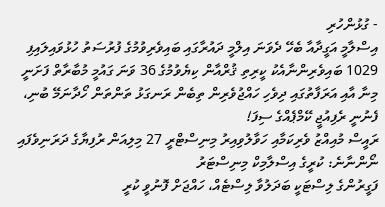- ގުޅުންހުރި
އިސްލާމީ އަގީދާއާ ބެހޭ ދެވަނަ އިލްމީ ދައުރާގައި ބައިވެރިވުމުގެ ފުރުސަތު ހުޅުވައިލައިފި
1029 ބައިވެރިންނާއެކު ކީރިތި ޤުރްއާން ކިޔެވުމުގެ 36 ވަނަ ގައުމީ މުބާރާތް ފަށަނީ
މިނާ އާއި އަރަފާތުގައި ދިވެހި ހައްޖުވެރިން ތިބެން ރަނގަޅު ތަންތަން ހޯދާނަމޭ ބުނި، ފެނުނީ ރެފިއުޖީ ކޭމްޕެއްގެ ސިފަ!
ރައީސް މުއިއްޒު ވެރިކަމާއި ހަވާލުވިއިރު މިނިސްޓްރީ 27 މިލިއަން ރުފިޔާގެ ދަރަނިވެފައި ނޯންނާނެ: ކުރީގެ އިސްލާމިކް މިނިސްޓަރު
ފަގީރުންގެ ލިސްޓަކީ ބަދަލުވާ ލިސްޓެއް، ހައްޖަށް ފޮނުވީ ކުރީ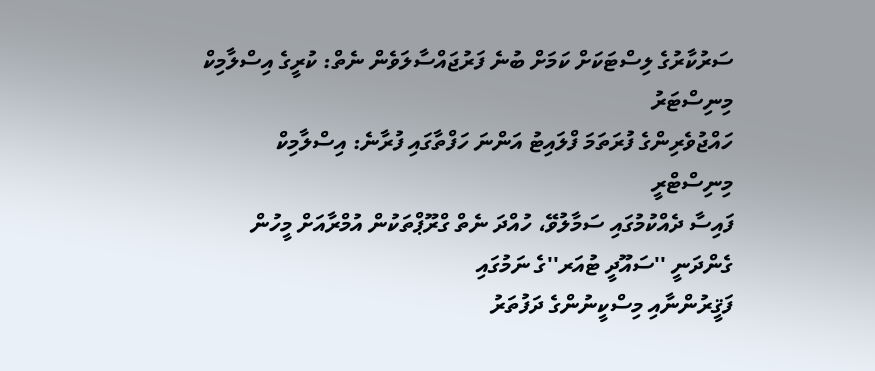ސަރުކާރުގެ ލިސްޓަކަށް ކަމަށް ބުނެ ފަރުޖައްސާލަވެން ނެތް: ކުރީގެ އިސްލާމިކް މިނިސްޓަރު
ހައްޖުވެރިންގެ ފުރަތަމަ ފްލައިޓު އަންނަ ހަފްތާގައި ފުރާނެ: އިސްލާމިކް މިނިސްޓްރީ
ފައިސާ ދެއްކުމުގައި ސަމާލުވޭ، ހުއްދަ ނެތް ގްރޫޕްތަކުން އުމްރާއަށް މީހުން ގެންދަނީ ''ސައޫދީ ޓުއަރ''ގެ ނަމުގައި
ފަޤީރުންނާއި މިސްކީނުންގެ ދަފުތަރު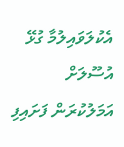އެކުލަވައިލުމާ ގުޅޭ އުސޫލަށް އަމަލުކުރަން ފަށައިފި